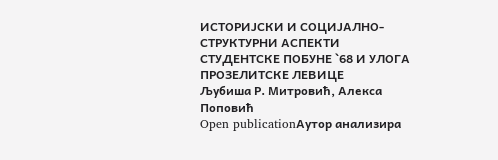ИСТОРИЈСКИ И СОЦИЈАЛНО-СТРУКТУРНИ АСПЕКТИ СТУДЕНТСКЕ ПОБУНЕ `68 И УЛОГА ПРОЗЕЛИТСКЕ ЛЕВИЦЕ
Љубиша Р. Митровић, Алекса Поповић
Open publicationАутор анализира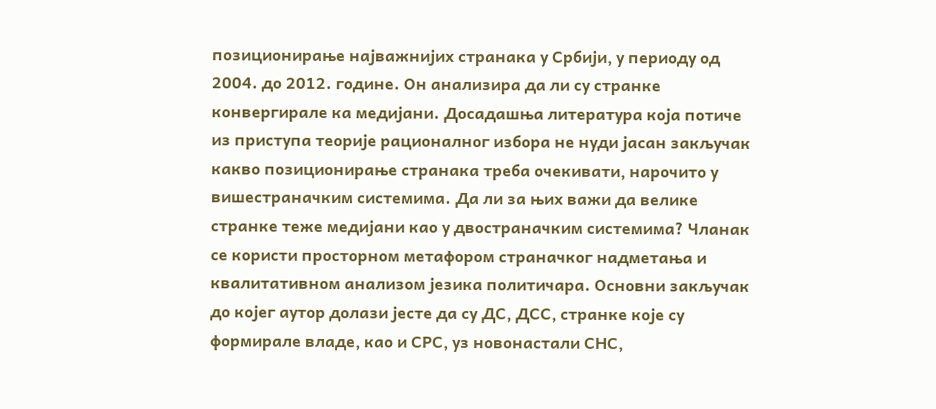позиционирање најважнијих странака у Србији, у периоду од 2004. до 2012. године. Он анализира да ли су странке конвергирале ка медијани. Досадашња литература која потиче из приступа теорије рационалног избора не нуди јасан закључак какво позиционирање странака треба очекивати, нарочито у вишестраначким системима. Да ли за њих важи да велике странке теже медијани као у двостраначким системима? Чланак се користи просторном метафором страначког надметања и квалитативном анализом језика политичара. Основни закључак до којег аутор долази јесте да су ДС, ДСС, странке које су формирале владе, као и СРС, уз новонастали СНС,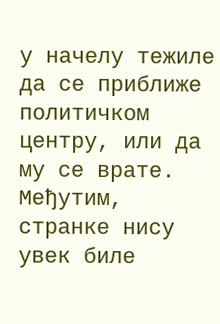у начелу тежиле да се приближе политичком центру, или да му се врате. Међутим, странке нису увек биле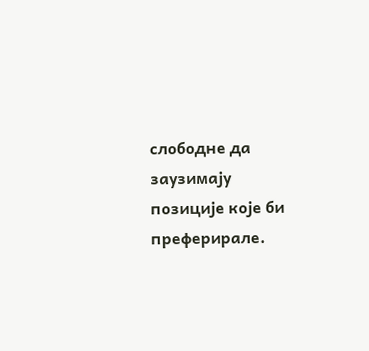слободне да заузимају позиције које би преферирале.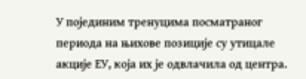У појединим тренуцима посматраног периода на њихове позиције су утицале акције ЕУ, која их је одвлачила од центра.